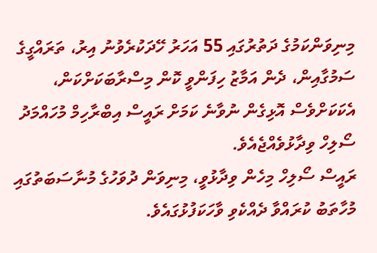މިނިވަންކަމުގެ ދަތުރުގައި 55 އަހަރު ހޭދަކުރެވުނު އިރު، ތަރައްގީގެ ސަމުގާއިން، ދެން އަމާޒު ހިފަންވީ ކޮން މިސްރާބަކަށްކަން، އެކަކަށްވެސް އޮޅިގެން ނުވާނެ ކަމަށް ރައީސް އިބްރާހިމް މުހައްމަދު ސޯލިހް ވިދާޅުވެއްޖެއެވެ.
ރައީސް ސޯލިހް މިހެން ވިދާޅުވީ، މިނިވަން ދުވަހުގެ މުނާސަބަތުގައި މުހާތަބު ކުރައްވާ ދެއްކެވި ވާހަކަފުޅުގައެވެ.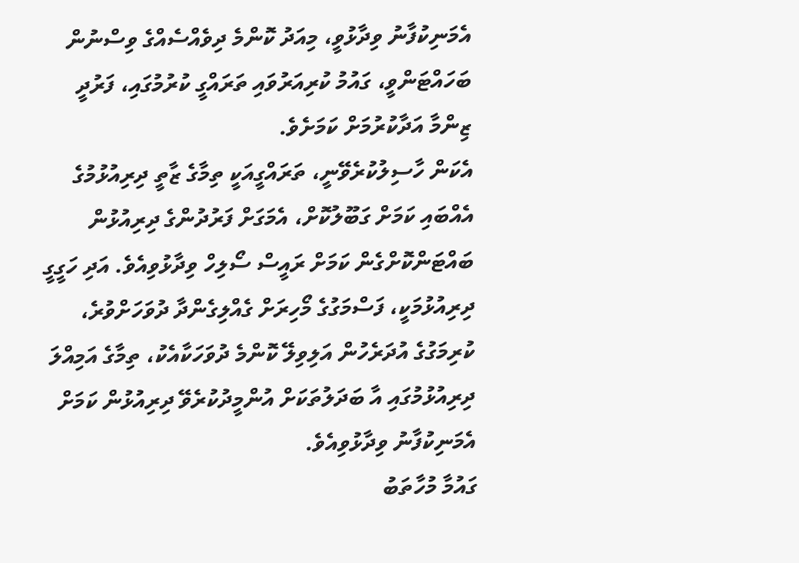އެމަނިކުފާނު ވިދާޅުވީ، މިއަދު ކޮންމެ ދިވެއްސެއްގެ ވިސްނުން ބަހައްޓަންވީ، ގައުމު ކުރިއަރުވައި ތަރައްގީ ކުރުމުގައި، ފަރުދީ ޒިންމާ އަދާކުރުމަށް ކަމަށެވެ.
އެކަން ހާސިލުކުރެވޭނީ، ތަރައްގީއަކީ ތިމާގެ ޒާތީ ދިރިއުޅުމުގެ އެއްބައި ކަމަށް ގަބޫލުކޮށް، އެމަގަށް ފަރުދުންގެ ދިރިއުޅުން ބައްޓަންކޮށްގެން ކަމަށް ރައީސް ސޯލިހް ވިދާޅުވިއެވެ. އަދި ހަގީގީ ދިރިއުޅުމަކީ، ފަސްމަގުގެ މޯހިރަށް ގެއްލިގެންދާ ދުވަހަށްވުރެ، ކުރިމަގުގެ އުދަރެހުން އަލިވިލޭ ކޮންމެ ދުވަހަކާއެކު، ތިމާގެ އަމިއްލަ ދިރިއުޅުމުގައި އާ ބަދަލުތަކަށް އުންމީދުކުރެވޭ ދިރިއުޅުން ކަމަށް އެމަނިކުފާނު ވިދާޅުވިއެވެ.
ގައުމާ މުހާތަބު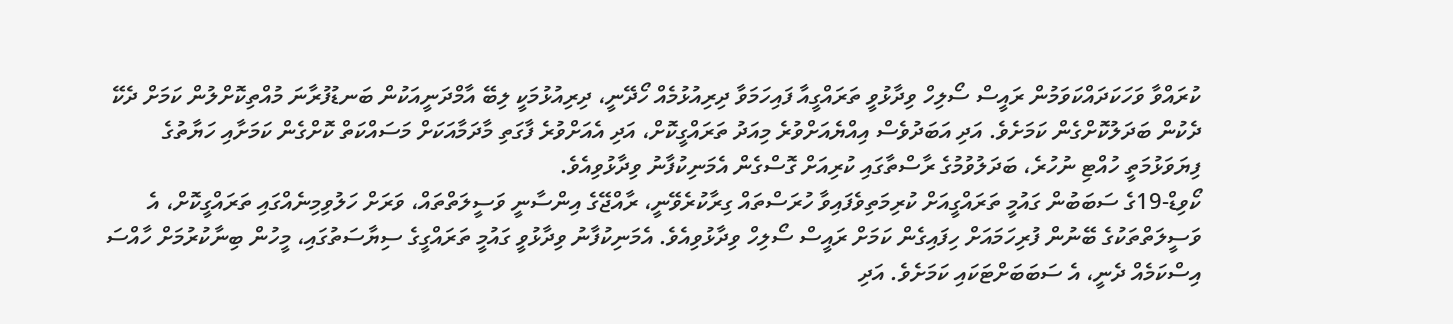ކުރައްވާ ވަހަކަދައްކަވަމުން ރައީސް ސޯލިހް ވިދާޅުވީ ތަރައްގީއާ ފައިހަމަވާ ދިރިއުޅުމެއް ހޯދޭނީ، ދިރިއުޅުމަކީ ލިބޭ އާމްދަނީއަކުން ބަނޑުފުރާނަ މުއްތިކޮށްލުން ކަމަށް ދެކޭ ދެކުން ބަދަލުކޮށްގެން ކަމަށެވެ. އަދި އަބަދުވެސް އިއްޔެއަށްވުރެ މިއަދު ތަރައްގީކޮށް، އަދި އެއަށްވުރެ ފާގަތި މާދަމާއަކަށް މަސައްކަތް ކޮށްގެން ކަމަށާއި ހަޔާތުގެ ފިޔަވަޅުމަތީ ހުއްޓި ނުހުރެ، ބަދަލުވުމުގެ ރާސްތާގައި ކުރިއަށް ގޮސްގެން އެމަނިކުފާނު ވިދާޅުވިއެވެ.
ކޯވިޑް-19ގެ ސަބަބުން ގައުމީ ތަރައްގީއަށް ކުރިމަތިވެފައިވާ ހުރަސްތައް ގިރާކުރެވޭނީ، ރާއްޖޭގެ އިންސާނީ ވަސީލަތްތައް، ވަރަށް ހަލުވިމިނެއްގައި ތަރައްގީކޮށް، އެ ވަސީލަތްތަކުގެ ބޭނުން ފުރިހަމައަށް ހިފައިގެން ކަމަށް ރައީސް ސޯލިހް ވިދާޅުވިއެވެ. އެމަނިކުފާނު ވިދާޅުވީ ގައުމީ ތަރައްގީގެ ސިޔާސަތުގައި، މީހުން ބިނާކުރުމަށް ހާއްސަ އިސްކަމެއް ދެނީ، އެ ސަބަބަށްޓަކައި ކަމަށެވެ. އަދި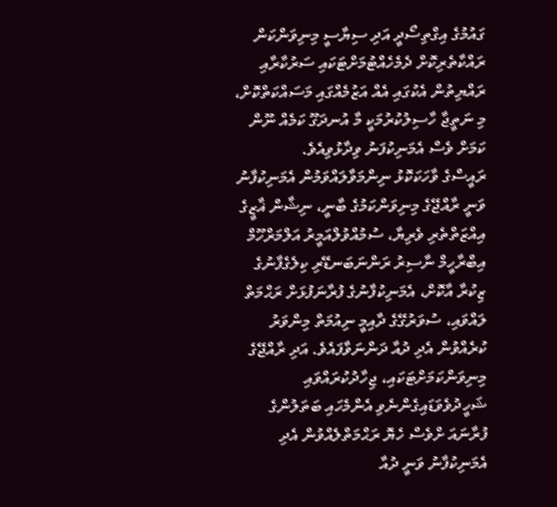ގައުމުގެ އިގްތިސޯދީ އަދި ސިޔާސީ މިނިވަންކަން ރައްކާތެރިކޮށް ދެމެހެއްޓުމަށްޓަކައި ސަރުކާރާއި ރައްޔިތުން އެކުގައި އެއް އަޒުމެއްގައި މަސައްކަތްކޮށް، މި ނަތީޖާ ހާސިލުކުރުމަކީ މާ އުނދަގޫ ކަމެއް ނޫން ކަމަށް ވެސް އެމަނިކުފަނު ވިދާޅުވިއެވެ.
ރައީސްގެ ވާހަކަކޮޅު ނިންމަވާލައްވަމުން އެމަނިކުފާނު ވަނީ ރާއްޖޭގެ މިނިވަންކަމުގެ ބާނީ، ނިޝާން ޣާޒީގެ އިއްޒަތްތެރި ވެރިޔާ، ސުމުއްވުލްއަމީރު އަލްމަރްހޫމް އިބްރާހީމް ނާސިރު ރަންނަބަނޑޭރި ކިލެގެފާނުގެ ޒިކުރާ އާކޮށް، އެމަނިކުފާނުގެ ފުރާނަފުޅަށް ރަޙްމަތް ލައްވައި، ސުވަރުގޭގެ ދާއިމީ ނިއުމަތް މިންވަރު ކުރެއްވުން އެދި ދުއާ ދަންނަވާފައެވެ. އަދި ރާއްޖޭގެ މިނިވަންކަމަށްޓަކައި، ޖިހާދުކުރައްވައި ޝަހީދުވެވަޑައިގެންނެވި އެންމެހައި ބަތަލުންގެ ފުރާނައަ ށްވެސް ހެޔޮ ރަޙްމަތްލެއްވުން އެދި އެމަނިކުފާނު ވަނީ ދުއާ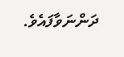ދަންނަވާފައެވެ.